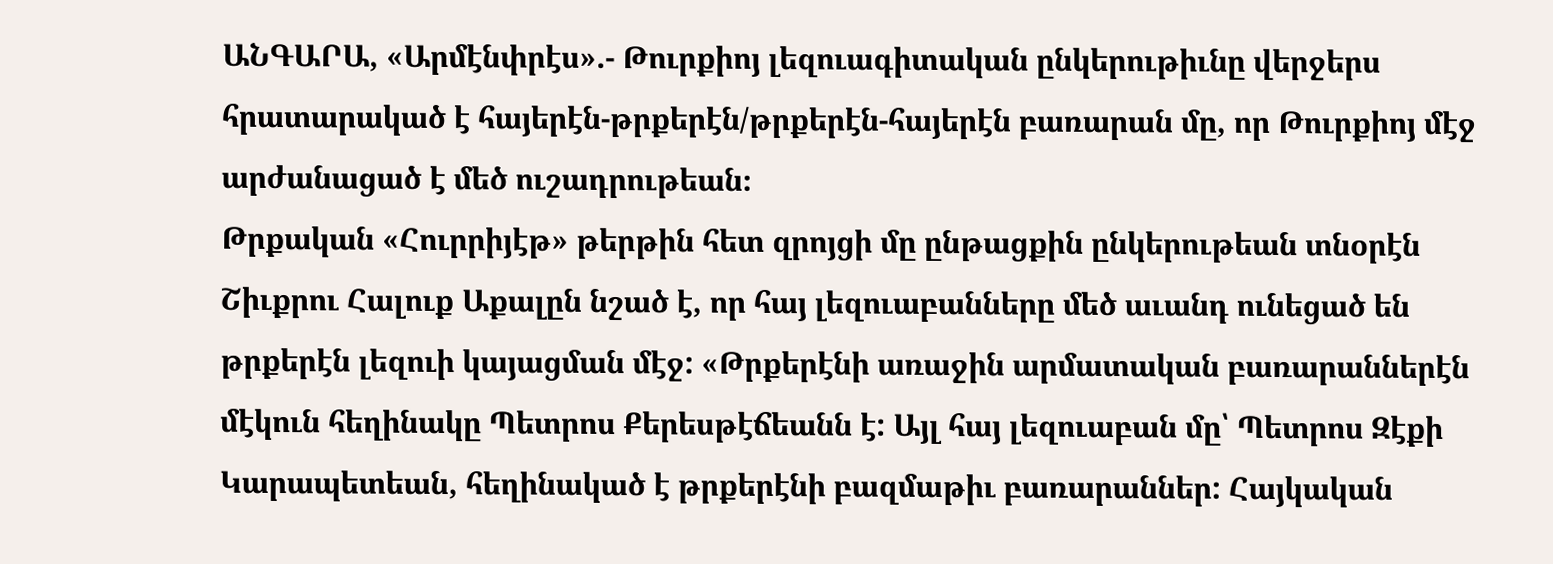ԱՆԳԱՐԱ, «Արմէնփրէս».- Թուրքիոյ լեզուագիտական ընկերութիւնը վերջերս հրատարակած է հայերէն-թրքերէն/թրքերէն-հայերէն բառարան մը, որ Թուրքիոյ մէջ արժանացած է մեծ ուշադրութեան։
Թրքական «Հուրրիյէթ» թերթին հետ զրոյցի մը ընթացքին ընկերութեան տնօրէն Շիւքրու Հալուք Աքալըն նշած է, որ հայ լեզուաբանները մեծ աւանդ ունեցած են թրքերէն լեզուի կայացման մէջ: «Թրքերէնի առաջին արմատական բառարաններէն մէկուն հեղինակը Պետրոս Քերեսթէճեանն է: Այլ հայ լեզուաբան մը՝ Պետրոս Զէքի Կարապետեան, հեղինակած է թրքերէնի բազմաթիւ բառարաններ: Հայկական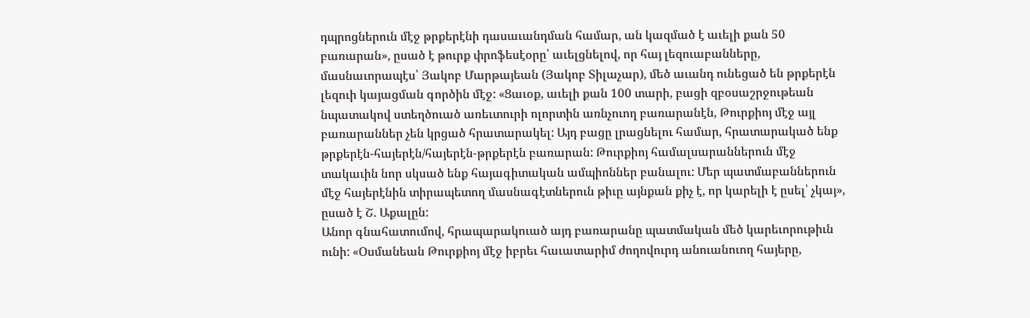դպրոցներուն մէջ թրքերէնի դասաւանդման համար, ան կազմած է աւելի քան 50 բառարան», ըսած է թուրք փրոֆեսէօրը՝ աւելցնելով, որ հայ լեզուաբանները, մասնաւորապէս՝ Յակոբ Մարթայեան (Յակոբ Տիլաչար), մեծ աւանդ ունեցած են թրքերէն լեզուի կայացման գործին մէջ: «Ցաւօք, աւելի քան 100 տարի, բացի զբօսաշրջութեան նպատակով ստեղծուած առեւտուրի ոլորտին առնչուող բառարանէն, Թուրքիոյ մէջ այլ բառարաններ չեն կրցած հրատարակել: Այդ բացը լրացնելու համար, հրատարակած ենք թրքերէն-հայերէն/հայերէն-թրքերէն բառարան: Թուրքիոյ համալսարաններուն մէջ տակաւին նոր սկսած ենք հայագիտական ամպիոններ բանալու: Մեր պատմաբաններուն մէջ հայերէնին տիրապետող մասնագէտներուն թիւը այնքան քիչ է, որ կարելի է ըսել՝ չկայ», ըսած է Շ. Աքալըն:
Անոր գնահատումով, հրապարակուած այդ բառարանը պատմական մեծ կարեւորութիւն ունի: «Օսմանեան Թուրքիոյ մէջ իբրեւ հաւատարիմ ժողովուրդ անուանուող հայերը,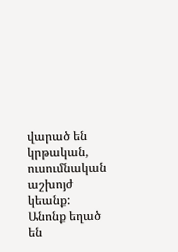վարած են կրթական, ուսումնական աշխոյժ կեանք: Անոնք եղած են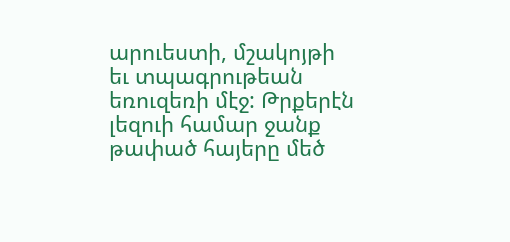արուեստի, մշակոյթի եւ տպագրութեան եռուզեռի մէջ: Թրքերէն լեզուի համար ջանք թափած հայերը մեծ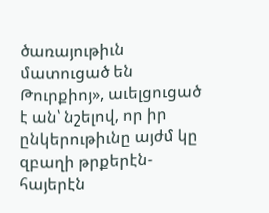ծառայութիւն մատուցած են Թուրքիոյ», աւելցուցած է ան՝ նշելով, որ իր ընկերութիւնը այժմ կը զբաղի թրքերէն-հայերէն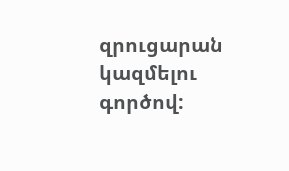զրուցարան կազմելու գործով: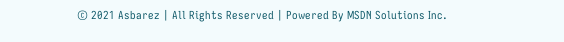© 2021 Asbarez | All Rights Reserved | Powered By MSDN Solutions Inc.